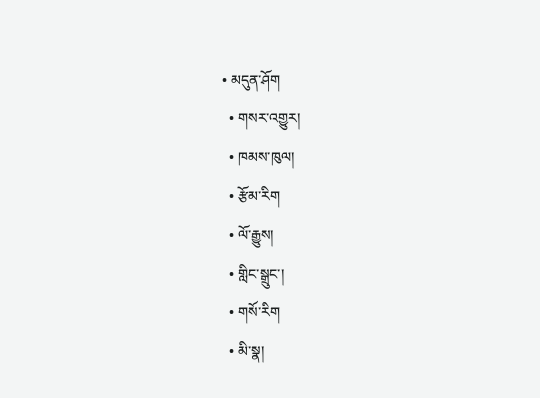• མདུན་ཤོག
  • གསར་འགྱུར།
  • ཁམས་ཁུལ།
  • རྩོམ་རིག
  • ལོ་རྒྱུས།
  • གླིང་སྒྲུང་།
  • གསོ་རིག
  • མི་སྣ།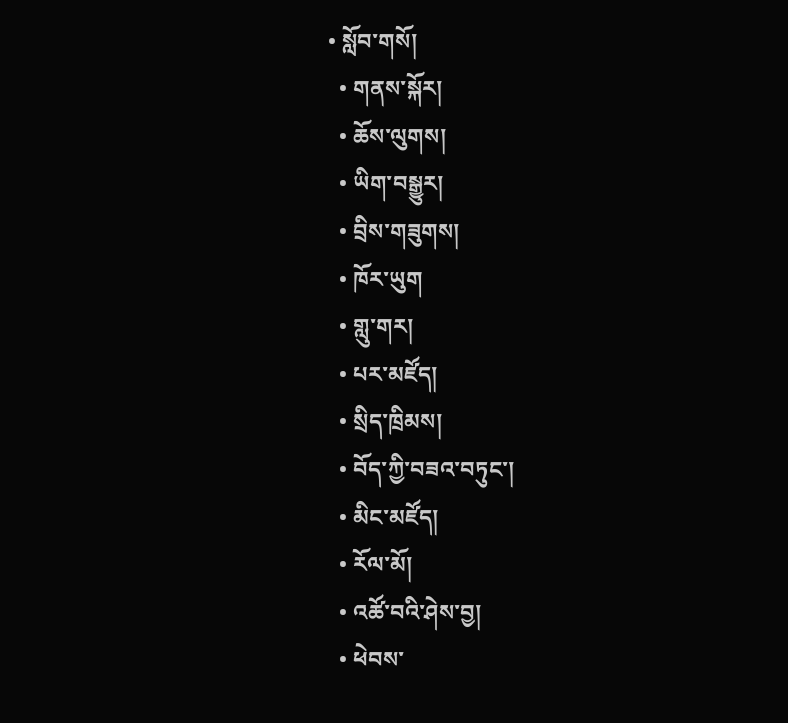• སློབ་གསོ།
  • གནས་སྐོར།
  • ཆོས་ལུགས།
  • ཡིག་བསྒྱུར།
  • བྲིས་གཟུགས།
  • ཁོར་ཡུག
  • གླུ་གར།
  • པར་མཛོད།
  • སྲིད་ཁྲིམས།
  • བོད་ཀྱི་བཟའ་བཏུང་།
  • མིང་མཛོད།
  • རོལ་མོ།
  • འཚོ་བའི་ཤེས་བྱ།
  • ཕེབས་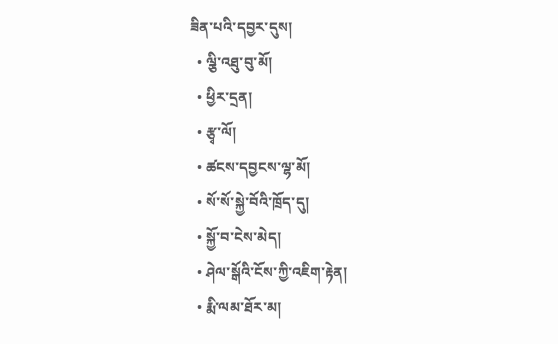ཟིན་པའི་དབྱར་དུས།
  • ལྕི་འཐུ་བུ་མོ།
  • ཕྱིར་དྲན།
  • རྩྭ་ལོ།
  • ཚངས་དབྱངས་ལྷ་མོ།
  • སོ་སོ་སྐྱེ་བོའི་ཁྲོད་དུ།
  • སྐྱོ་བ་ངེས་མེད།
  • ཤེལ་སྒོའི་ངོས་ཀྱི་འཇིག་རྟེན།
  • རྨི་ལམ་ཐོར་མ།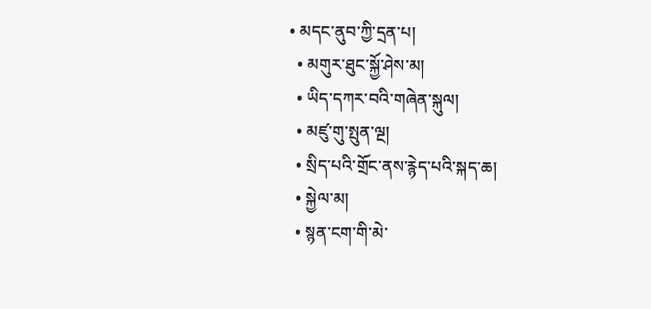• མདང་ནུབ་ཀྱི་དྲན་པ།
  • མགུར་ཐུང་སྐྱོ་ཤེས་མ།
  • ཡིད་དཀར་བའི་གཞེན་སྐུལ།
  • མཛུ་གུ་སྤུན་ལྔ།
  • སྲིད་པའི་གྲོང་ནས་རྙེད་པའི་སྐད་ཆ།
  • སྐྱེལ་མ།
  • སྙན་ངག་གི་མེ་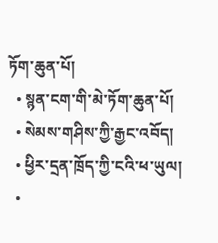ཏོག་ཆུན་པོ།
  • སྙན་ངག་གི་མེ་ཏོག་ཆུན་པོ།
  • སེམས་གཤིས་ཀྱི་རྒྱང་འབོད།
  • ཕྱིར་དྲན་ཁྲོད་ཀྱི་ངའི་ཕ་ཡུལ།
  •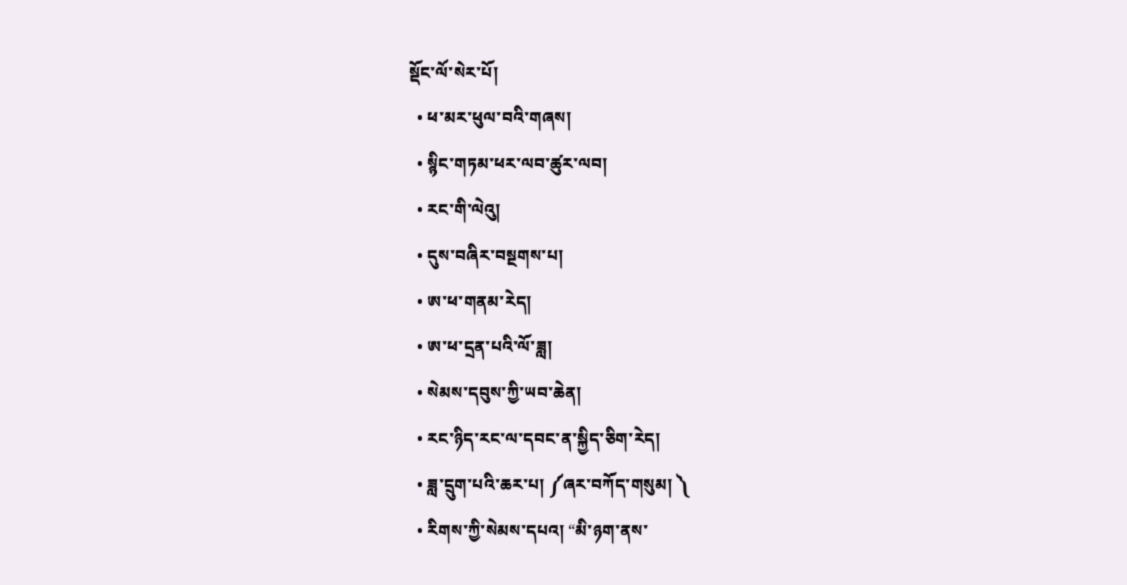སྡོང་ལོ་སེར་པོ།
  • ཕ་མར་ཕུལ་བའི་གཞས།
  • སྙིང་གཏམ་ཕར་ལབ་ཚུར་ལབ།
  • རང་གི་ལེའུ།
  • དུས་བཞིར་བསྔགས་པ།
  • ཨ་ཕ་གནམ་རེད།
  • ཨ་ཕ་དྲན་པའི་ལོ་ཟླ།
  • སེམས་དབུས་ཀྱི་ཡབ་ཆེན།
  • རང་ཉིད་རང་ལ་དབང་ན་སྐྱིད་ཅིག་རེད།
  • ཟླ་དྲུག་པའི་ཆར་པ། ༼ཞར་བཀོད་གསུམ། ༽
  • རིགས་ཀྱི་སེམས་དཔའ། “མི་ཉག་ནས་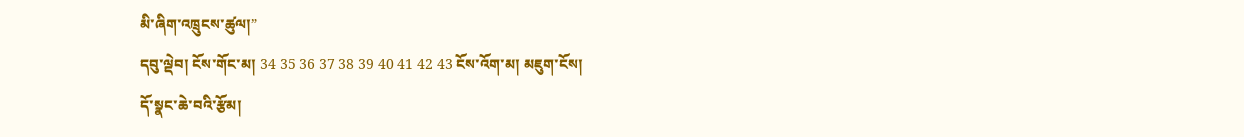མི་ཞིག་འཁྲུངས་ཚུལ།”
དབུ་ལྡེབ། ངོས་གོང་མ། 34 35 36 37 38 39 40 41 42 43 ངོས་འོག་མ། མཇུག་ངོས།
དོ་སྣང་ཆེ་བའི་རྩོམ།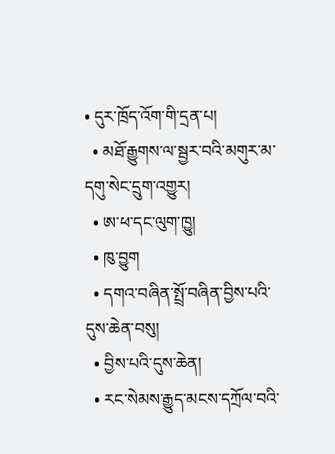• དུར་ཁྲོད་འོག་གི་དྲན་པ།
  • མཐོ་རྒྱུགས་ལ་སྦྱར་བའི་མགུར་མ་དགུ་སེང་དྲུག་འགྱུར།
  • ཨ་ཕ་དང་ལུག་ཁྱུ།
  • ཁུ་བྱུག
  • དགའ་བཞིན་སྤྲོ་བཞིན་བྱིས་པའི་དུས་ཆེན་བསུ།
  • བྱིས་པའི་དུས་ཆེན།
  • རང་སེམས་རྒྱུད་མངས་དཀྲོལ་བའི་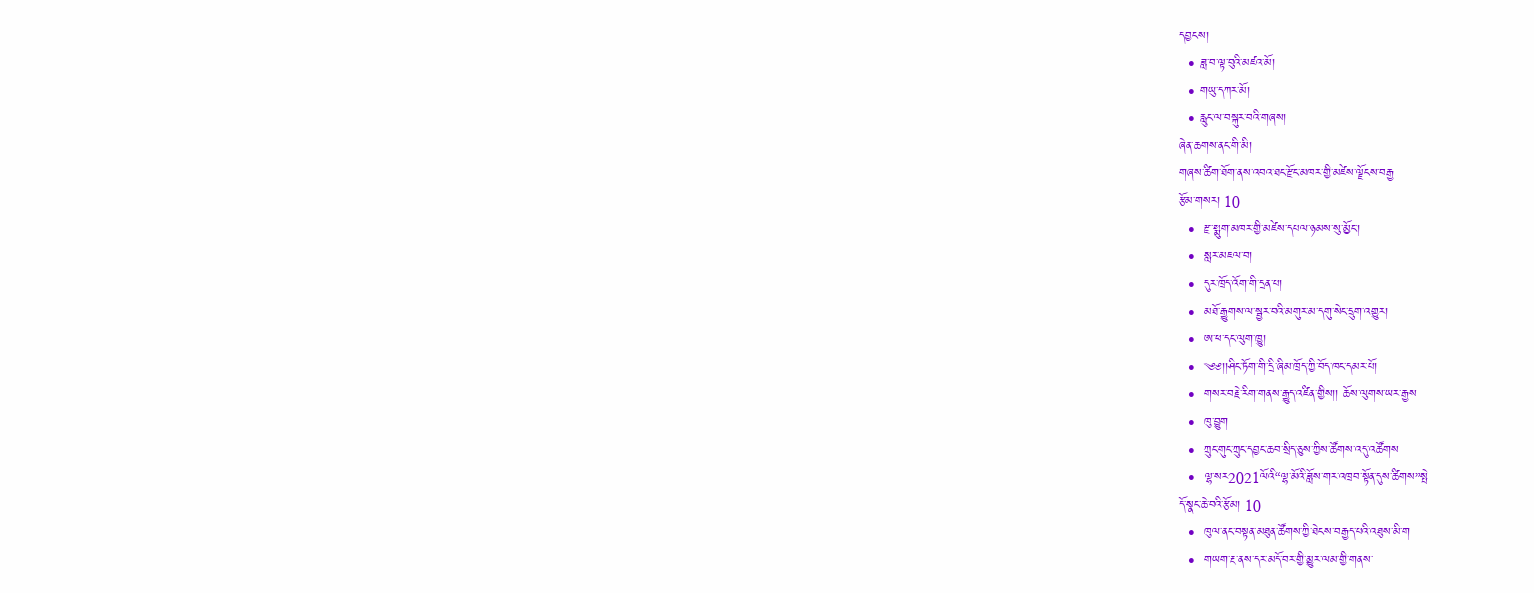དབྱངས།
  • ཟླ་བ་ལྟ་བུའི་མཛའ་མོ།
  • གཡུ་དཀར་མོ།
  • རླུང་ལ་བསྐུར་བའི་གཞས།
ཞེན་ཆགས་ནང་གི་མི།
གཞས་ཚིག་ཐོག་ནས་འབའ་ཐང་རྫོང་མཁར་གྱི་མཛེས་ལྗོངས་བརྒྱ
རྩོམ་གསར། 10
  •  རྫ་སྨུག་མཁར་གྱི་མཛེས་དཔལ་ཉམས་སུ་མྱོང་།
  •  སླར་མཇལ་བ།
  •  དུར་ཁྲོད་འོག་གི་དྲན་པ།
  •  མཐོ་རྒྱུགས་ལ་སྦྱར་བའི་མགུར་མ་དགུ་སེང་དྲུག་འགྱུར།
  •  ཨ་ཕ་དང་ལུག་ཁྱུ།
  •  ༄༅།།ཤིང་ཏོག་གི་དྲི་ཞིམ་ཁྲོད་ཀྱི་བོད་ཁང་དམར་པོ།
  •  གསར་བརྗེ་རིག་གནས་རྒྱུད་འཛིན་གྱིས།། ཆོས་ལུགས་ཡར་རྒྱས
  •  ཁུ་བྱུག
  •  ཀྲུང་གུང་ཀྲུང་དབྱང་ཆབ་སྲིད་ཅུས་ཀྱིས་ཚོགས་འདུ་འཚོགས
  •  ལྷ་སར2021ལོའི“ལྷ་མོའི་ཟློས་གར་འཁྲབ་སྟོན་དུས་ཚིགས”སྤེ
དོ་སྣང་ཆེ་བའི་རྩོམ། 10
  •  ཁུལ་ནང་བསྟན་མཐུན་ཚོགས་ཀྱི་ཐེངས་བརྒྱད་པའི་འཐུས་མི་ག
  •  གཡག་རྔ་ནས་དར་མདོ་བར་གྱི་མྱུར་ལམ་གྱི་གནས་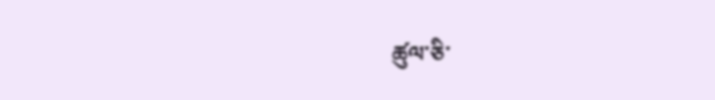ཚུལ་ཅི་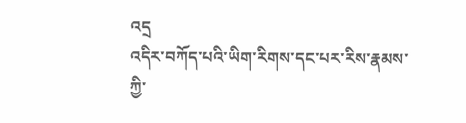འདྲ
འདིར་བཀོད་པའི་ཡིག་རིགས་དང་པར་རིས་རྣམས་ཀྱི་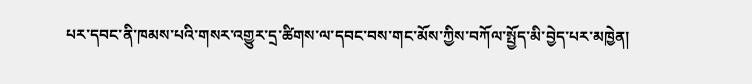པར་དབང་ནི་ཁམས་པའི་གསར་འགྱུར་དྲ་ཚིགས་ལ་དབང་བས་གང་མོས་ཀྱིས་བཀོལ་སྤྱོད་མི་བྱེད་པར་མཁྱེན།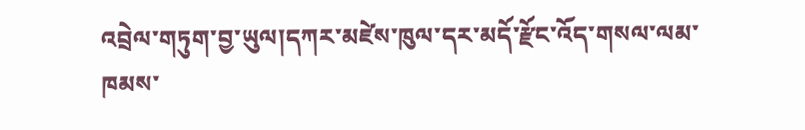འབྲེལ་གཏུག་བྱ་ཡུལ།དཀར་མཛེས་ཁུལ་དར་མདོ་རྫོང་འོད་གསལ་ལམ་ཁམས་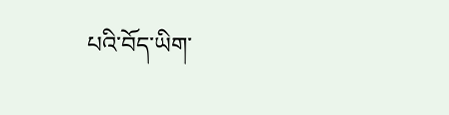པའི་བོད་ཡིག་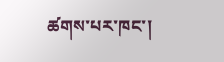ཚགས་པར་ཁང་།